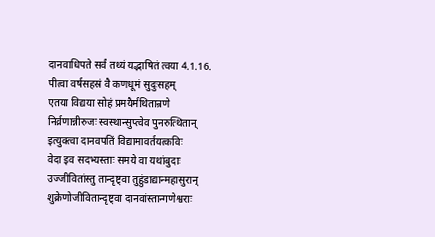दानवाधिपते सर्वं तथ्यं यद्भाषितं त्वया 4.1.16.
पीत्वा वर्षसहस्रं वै कणधूमं सुदुःसहम्
एतया विद्यया सोहं प्रमयैर्मथितान्रणे
निर्व्रणान्नीरुजः स्वस्थान्सुप्त्वेव पुनरुत्थितान्
इत्युक्त्वा दानवपतिं विद्यामावर्तयत्कविः
वेदा इव सदभ्यस्ताः समये वा यथांबुदाः
उज्जीवितांस्तु तान्दृष्ट्वा तुहुंडाद्यान्महासुरान्
शुक्रेणोजीवितान्दृष्ट्वा दानवांस्तान्गणेश्वराः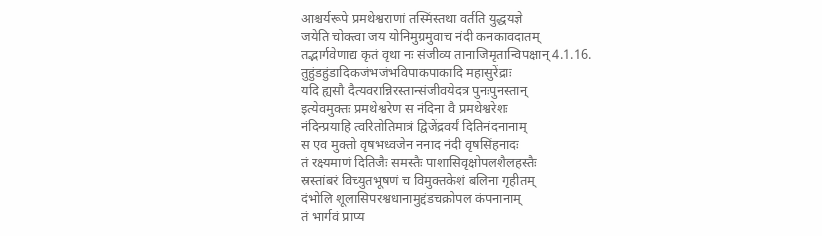आश्चर्यरूपे प्रमथेश्वराणां तस्मिंस्तथा वर्तति युद्धयज्ञे
जयेति चोक्त्वा जय योनिमुग्रमुवाच नंदी कनकावदातम्
तद्भार्गवेणाद्य कृतं वृथा नः संजीव्य तानाजिमृतान्विपक्षान् 4.1.16.
तुहुंडहुंडादिकजंभजंभविपाकपाकादि महासुरेंद्राः
यदि ह्यसौ दैत्यवरान्निरस्तान्संजीवयेदत्र पुनःपुनस्तान्
इत्येवमुक्तः प्रमथेश्वरेण स नंदिना वै प्रमथेश्वरेशः
नंदिन्प्रयाहि त्वरितोतिमात्रं द्विजेंद्रवर्यं दितिनंदनानाम्
स एव मुक्तो वृषभध्वजेन ननाद नंदी वृषसिंहनादः
तं रक्ष्यमाणं दितिजैः समस्तैः पाशासिवृक्षोपलशैलहस्तैः
स्रस्तांबरं विच्युतभूषणं च विमुक्तकेशं बलिना गृहीतम्
दंभोलि शूलासिपरश्वधानामुद्दंडचक्रोपल कंपनानाम्
तं भार्गवं प्राप्य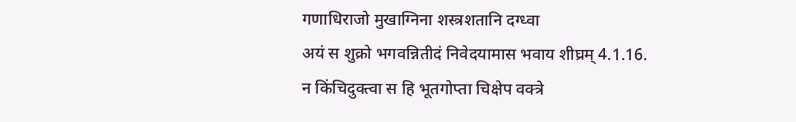गणाधिराजो मुखाग्निना शस्त्रशतानि दग्ध्वा
अयं स शुक्रो भगवन्नितीदं निवेदयामास भवाय शीघ्रम् 4.1.16.
न किंचिदुक्त्वा स हि भूतगोप्ता चिक्षेप वक्त्रे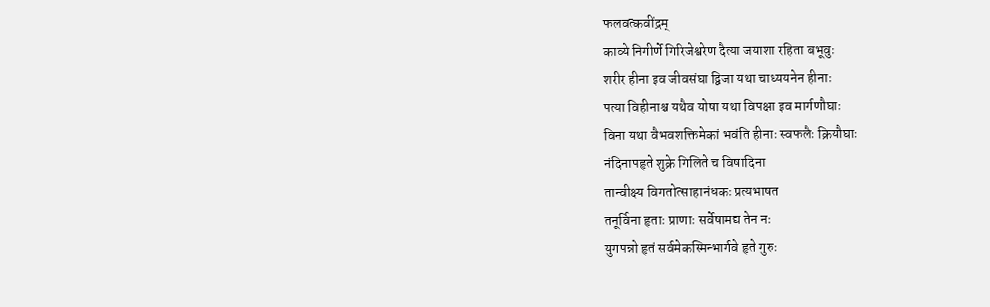फलवत्कवींद्रम्
काव्ये निगीर्णे गिरिजेश्वरेण दैत्या जयाशा रहिता बभूवुः
शरीर हीना इव जीवसंघा द्विजा यथा चाध्ययनेन हीनाः
पत्या विहीनाश्च यथैव योषा यथा विपक्षा इव मार्गणौघाः
विना यथा वैभवशक्तिमेकां भवंति हीनाः स्वफलैः क्रियौघाः
नंदिनापहृते शुक्रे गिलिते च विषादिना
तान्वीक्ष्य विगतोत्साहानंधकः प्रत्यभाषत
तनूर्विना हृताः प्राणाः सर्वेषामद्य तेन नः
युगपन्नो हृतं सर्वमेकस्मिन्भार्गवे हृते गुरुः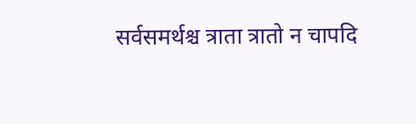सर्वसमर्थश्च त्राता त्रातो न चापदि